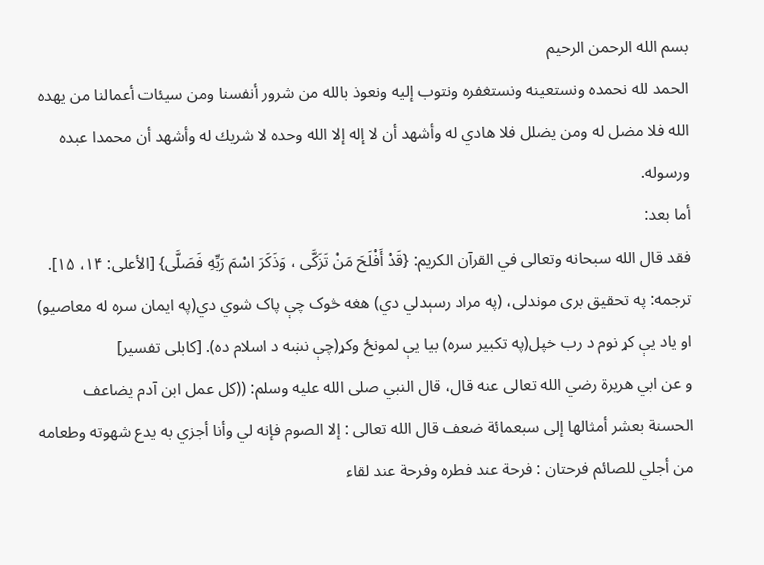بسم الله الرحمن الرحیم
الحمد لله نحمده ونستعينه ونستغفره ونتوب إليه ونعوذ بالله من شرور أنفسنا ومن سيئات أعمالنا من يهده الله فلا مضل له ومن يضلل فلا هادي له وأشهد أن لا إله إلا الله وحده لا شريك له وأشهد أن محمدا عبده ورسوله.
أما بعد:
فقد قال الله سبحانه وتعالى في القرآن الكريم: {قَدْ أَفْلَحَ مَنْ تَزَكَّى ، وَذَكَرَ اسْمَ رَبِّهِ فَصَلَّى} [الأعلى: ۱۴، ۱۵].
ترجمه: په تحقیق بری موندلی، (په مراد رسېدلي دي) هغه څوک چې پاک شوي دي(په ایمان سره له معاصیو) او یاد یې کړ نوم د رب خپل(په تکبیر سره) بیا یې لمونځ وکړ(چې نښه د اسلام ده). [کابلی تفسیر]
و عن ابي هریرة رضي الله تعالی عنه قال، قال النبي صلى الله عليه وسلم: ((كل عمل ابن آدم يضاعف الحسنة بعشر أمثالها إلى سبعمائة ضعف قال الله تعالى : إلا الصوم فإنه لي وأنا أجزي به يدع شهوته وطعامه من أجلي للصائم فرحتان : فرحة عند فطره وفرحة عند لقاء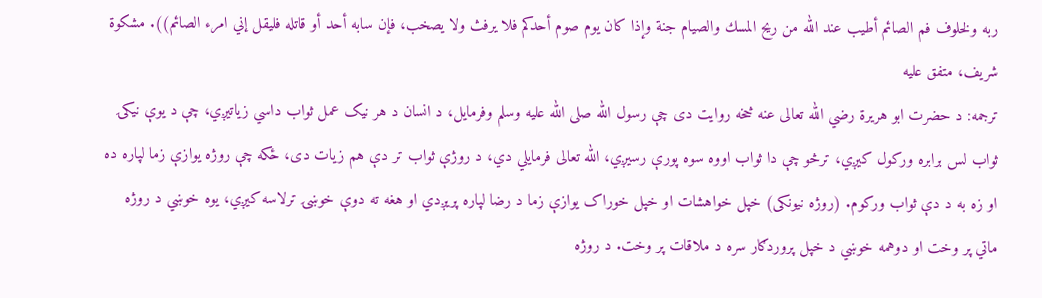ربه ولخلوف فم الصائم أطيب عند الله من ريح المسك والصيام جنة وإذا كان يوم صوم أحدكم فلا يرفث ولا يصخب، فإن سابه أحد أو قاتله فليقل إني امرء الصائم)). مشکوة شریف، متفق علیه
ترجمه: د حضرت ابو هریرة رضي الله تعالی عنه څخه روايت دی چې رسول الله صلی الله علیه وسلم وفرمایل، د انسان د هر نيک عمل ثواب داسي زياتيږي، چې د يوې نيکۍ ثواب لس برابره ورکول کیږي، ترڅو چې دا ثواب اووه سوه پورې رسیږي، الله تعالی فرمايلي دي، د روژې ثواب تر دې هم زيات دی، ځکه چې روژه يوازې زما لپاره ده او زه به د دې ثواب ورکوم. (روژه نيونکی) خپل خواهشات او خپل خوراک يوازې زما د رضا لپاره پریږدي او هغه ته دوې خوښۍ ترلاسه کيږي، يوه خوښي د روژه ماتي پر وخت او دوهمه خوښي د خپل پروردګار سره د ملاقات پر وخت. د روژه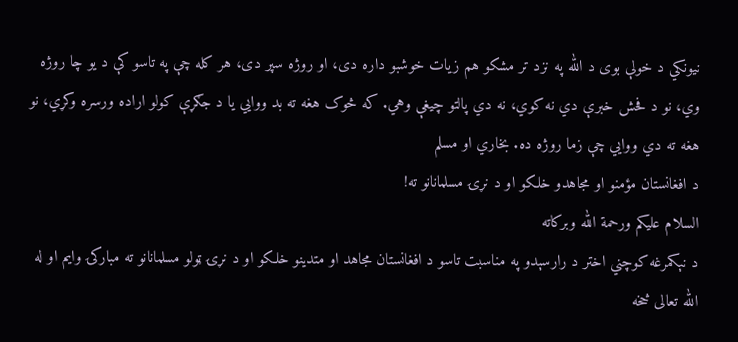نيونکي د خولې بوی د الله په نزد تر مشکو هم زیات خوشبو داره دی، او روژه سپر دی، هر کله چې په تاسو کې د يو چا روژه وي، نو د فحش خبرې دي نه کوي، نه دي پالتو چيغې وهي. که څوک هغه ته بد ووايي يا د جګړې کولو اراده ورسره وکړي، نو هغه ته دي ووايي چې زما روژه ده. بخاري او مسلم
د افغانستان مؤمنو او مجاهدو خلکو او د نړۍ مسلمانانو ته!
السلام علیکم ورحمة الله وبرکاته
د نېکمرغه کوچني اختر د رارسېدو په مناسبت تاسو د افغانستان مجاهد او متدينو خلکو او د نړۍ ټولو مسلمانانو ته مبارکۍ وایم او له الله تعالی څخه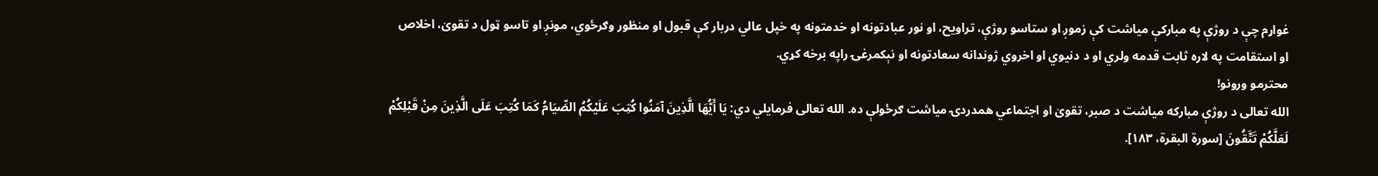غواړم چې د روژې په مبارکې میاشت کې زموږ او ستاسو روژې، تراویح، او نور عبادتونه او خدمتونه په خپل عالي دربار کې قبول او منظور وګرځوي، مونږ او تاسو ټول د تقویٰ، اخلاص او استقامت په لاره ثابت قدمه ولري او د دنیوي او اخروي ژوندانه سعادتونه او نېکمرغۍ راپه برخه کړي.
محترمو ورونو!
الله تعالی د روژې مبارکه میاشت د صبر، تقویٰ او اجتماعي همدردۍ میاشت ګرځولې ده. الله تعالی فرمایلي دي: يَا أَيُّهَا الَّذِينَ آمَنُوا كُتِبَ عَلَيْكُمُ الصِّيَامُ كَمَا كُتِبَ عَلَى الَّذِينَ مِنْ قَبْلِكُمْ لَعَلَّكُمْ تَتَّقُونَ [سورة البقرة، ۱۸۳].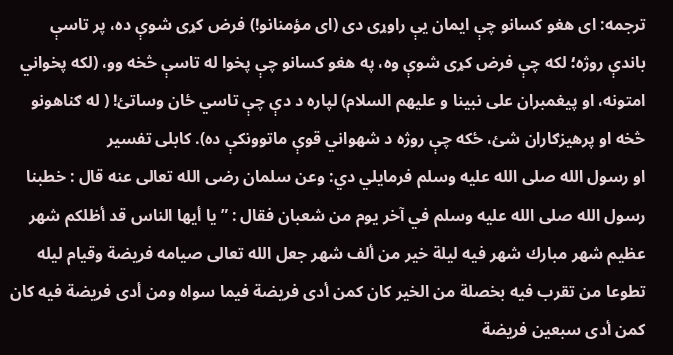ترجمه: ای هغو کسانو چې ایمان یې راوړی دی (ای مؤمنانو!) فرض کړی شوې ده، پر تاسې باندې روژه؛ لکه چې فرض کړی شوې وه، په هغو کسانو چې پخوا له تاسې څخه وو، (لکه پخواني امتونه، او پيغمبران علی نبینا و علیهم السلام) لپاره د دې چې تاسي ځان وساتئ! ( له ګناهونو څخه او پرهیزګاران شئ، ځکه چې روژه د شهواني قوې ماتوونکې ده). کابلی تفسیر
او رسول الله صلی الله علیه وسلم فرمایلي دي: وعن سلمان رضی الله تعالی عنه قال : خطبنا رسول الله صلى الله عليه وسلم في آخر يوم من شعبان فقال : ” يا أيها الناس قد أظلكم شهر عظيم شهر مبارك شهر فيه ليلة خير من ألف شهر جعل الله تعالى صيامه فريضة وقيام ليله تطوعا من تقرب فيه بخصلة من الخير كان كمن أدى فريضة فيما سواه ومن أدى فريضة فيه كان كمن أدى سبعين فريضة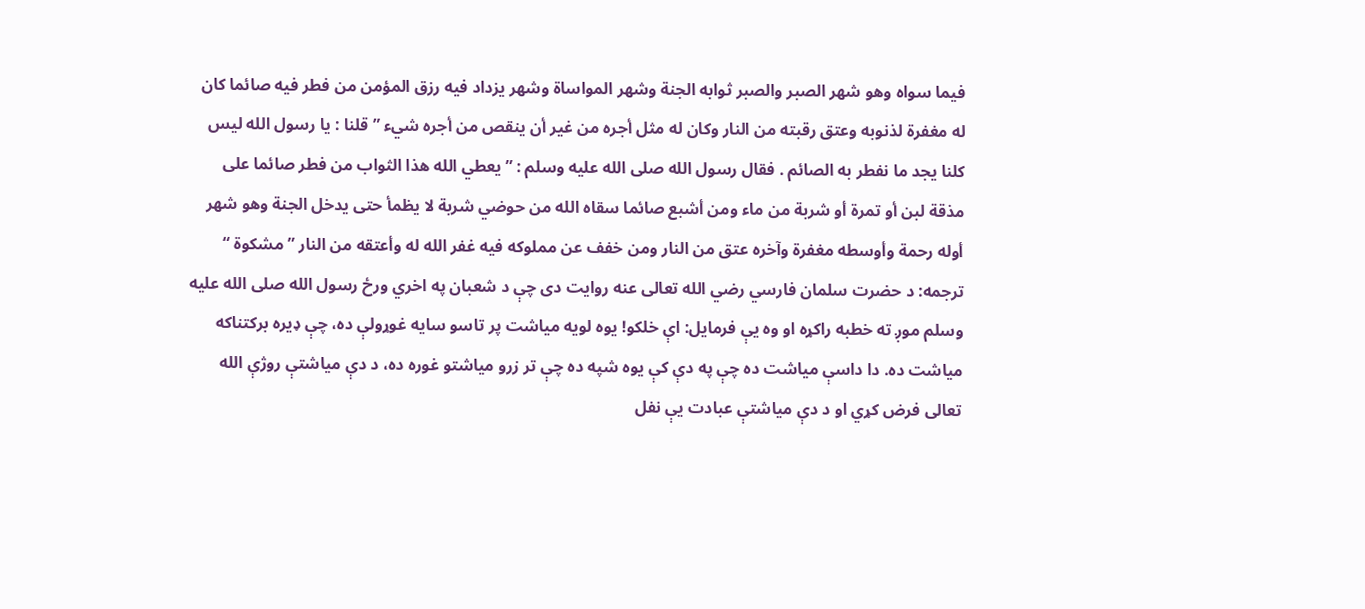فيما سواه وهو شهر الصبر والصبر ثوابه الجنة وشهر المواساة وشهر يزداد فيه رزق المؤمن من فطر فيه صائما كان له مغفرة لذنوبه وعتق رقبته من النار وكان له مثل أجره من غير أن ينقص من أجره شيء ” قلنا : يا رسول الله ليس كلنا يجد ما نفطر به الصائم . فقال رسول الله صلى الله عليه وسلم : ” يعطي الله هذا الثواب من فطر صائما على مذقة لبن أو تمرة أو شربة من ماء ومن أشبع صائما سقاه الله من حوضي شربة لا يظمأ حتى يدخل الجنة وهو شهر أوله رحمة وأوسطه مغفرة وآخره عتق من النار ومن خفف عن مملوكه فيه غفر الله له وأعتقه من النار ” مشکوة “
ترجمه: د حضرت سلمان فارسي رضي الله تعالی عنه روايت دی چې د شعبان په اخري ورځ رسول الله صلی الله علیه وسلم موږ ته خطبه راکړه او وه یې فرمایل: اې خلکو! يوه لويه مياشت پر تاسو سايه غوړولې ده، چې ډيره برکتناکه مياشت ده. دا داسې مياشت ده چې په دې کې يوه شپه ده چې تر زرو مياشتو غوره ده، د دې مياشتې روژې الله تعالی فرض کړي او د دې مياشتې عبادت يې نفل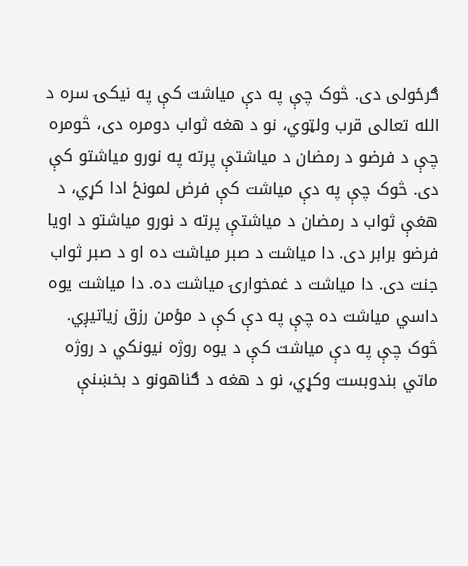ګرځولی دی. څوک چې په دې مياشت کې په نيکۍ سره د الله تعالی قرب ولټوي، نو د هغه ثواب دومره دی، څومره چې د فرضو د رمضان د مياشتې پرته په نورو مياشتو کې دی. څوک چې په دې مياشت کې فرض لمونځ ادا کړي، د هغې ثواب د رمضان د مياشتې پرته د نورو مياشتو د اويا فرضو برابر دی. دا مياشت د صبر مياشت ده او د صبر ثواب جنت دی. دا مياشت د غمخوارۍ مياشت ده. دا مياشت يوه داسي مياشت ده چې په دې کې د مؤمن رزق زياتيږي. څوک چې په دې مياشت کې د يوه روژه نيونکي د روژه ماتي بندوبست وکړي، نو د هغه د ګناهونو د بخښنې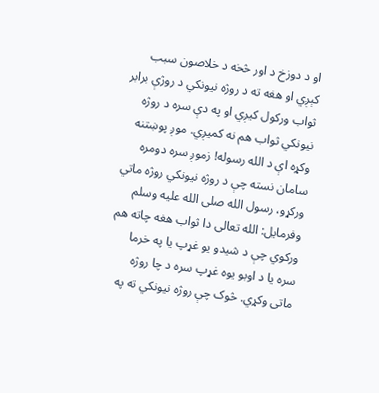او د دوزخ د اور څخه د خلاصون سبب کېږي او هغه ته د روژه نيونکي د روژې برابر ثواب ورکول کيږي او په دې سره د روژه نيونکي ثواب هم نه کمیږي. موږ پوښتنه وکړه اې د الله رسوله! زموږ سره دومره سامان نسته چې د روژه نيونکي روژه ماتي ورکړو، رسول الله صلی الله علیه وسلم وفرمایل: الله تعالی دا ثواب هغه چاته هم ورکوي چې د شیدو يو غړپ يا په خرما سره يا د اوبو يوه غړپ سره د چا روژه ماتی وکړي. څوک چې روژه نيونکي ته په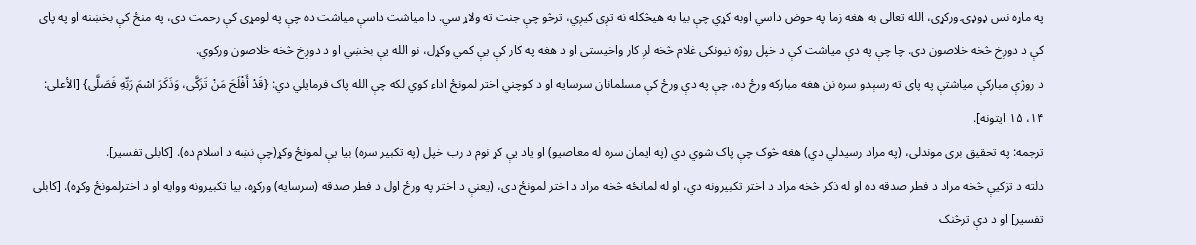په ماړه نس ډوډۍ ورکړی، الله تعالی به هغه زما په حوض داسي اوبه کړي چې بیا به هيڅکله نه تږی کيږي، ترڅو چې جنت ته ولاړ سي. دا مياشت داسې مياشت ده چې په لومړی کې رحمت دی، په منځ کې بخښنه او په پای کې د دوږخ څخه خلاصون دی. چا چې په دې مياشت کې د خپل روژه نيونکی غلام څخه لږ کار واخيستی او د هغه په کار کې يې کمي وکړل، نو الله يې بخښي او د دوږخ څخه خلاصون ورکوي.
د روژې مبارکې میاشتې په پای ته رسېدو سره نن هغه مبارکه ورځ ده، چې په دې ورځ کې مسلمانان سرسایه او د کوچني اختر لمونځ اداء کوي لکه چې الله پاک فرمايلي دي: {قَدْ أَفْلَحَ مَنْ تَزَكَّى، وَذَكَرَ اسْمَ رَبِّهِ فَصَلَّى} [الأعلى: ۱۴، ۱۵ ایتونه].
ترجمه: په تحقیق بری موندلی، (په مراد رسیدلي دي) هغه څوک چې پاک شوي دي (په ایمان سره له معاصیو) او یاد یې کړ نوم د رب خپل (په تکبیر سره) بیا یې لمونځ وکړ(چې نښه د اسلام ده). [كابلى تفسير].
دلته د تزکیې څخه مراد د فطر صدقه ده او له ذکر څخه مراد د اختر تکبیرونه دي، او له لمانځه څخه مراد د اختر لمونځ دی، (یعنې د اختر په ورځ اول د فطر صدقه (سرسایه) ورکړه، بیا تکبیرونه ووایه او د اخترلمونځ وکړه). [کابلی تفسیر] او د دې ترڅنک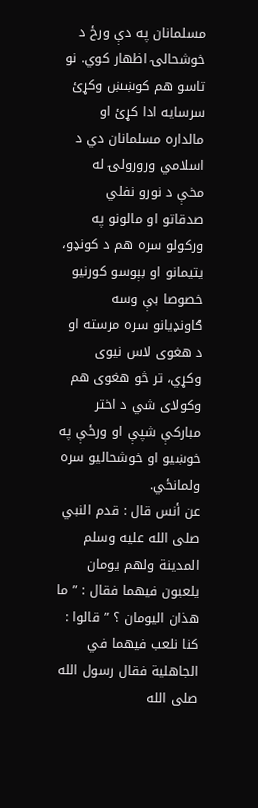مسلمانان په دې ورځ د خوشحالۍ اظهار کوي. نو تاسو هم کوښښ وکړئ سرسایه ادا کړئ او مالداره مسلمانان دي د اسلامي ورورولۍ له مخې د نورو نفلي صدقاتو او مالونو په ورکولو سره هم د کونډو، یتیمانو او بېوسو کورنیو خصوصا بې وسه ګاونډیانو سره مرسته او د هغوی لاس نیوی وکړي، تر څو هغوی هم وکولای شي د اختر مبارکې شپې او ورځې په خوښیو او خوشحالیو سره ولمانځي.
عن أنس قال : قدم النبي صلى الله عليه وسلم المدينة ولهم يومان يلعبون فيهما فقال : ” ما هذان اليومان ؟ ” قالوا : كنا نلعب فيهما في الجاهلية فقال رسول الله صلى الله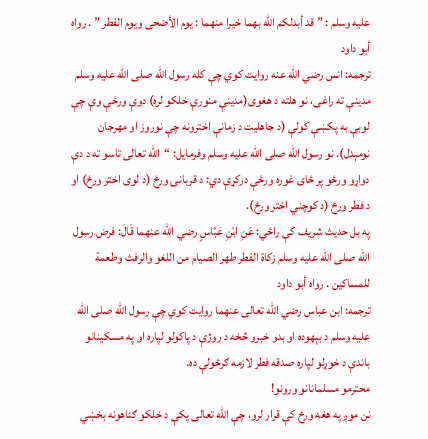عليه وسلم : ” قد أبدلكم الله بهما خيرا منهما : يوم الأضحى ويوم الفطر ” . رواه أبو داود
ترجمه: انس رضي الله عنه روایت کوي چې کله رسول الله صلى الله عليه وسلم مدینې ته راغی، نو هلته د هغوی(مدینې منورې خلکو لره) دوې ورځې وې چې لوبې به پکښې کولې (د جاهلیت د زمانې اخترونه چې نوروز او مهرجان نومېدل). نو رسول الله صلى الله عليه وسلم وفرمایل: “الله تعالی تاسو ته د دې دواړو ورځو پر ځای غوره ورځې درکړې دي: د قربانۍ ورځ (د لوی اختر ورځ) او د فطر ورځ (د کوچني اختر ورځ).
په بل حدیث شریف کې راځي: عَنِ ابْنِ عَبَّاسٍ رضي الله عنهما قَالَ: فرض رسول الله صلى الله عليه وسلم زكاة الفطر طهر الصيام من اللغو والرفث وطعمة للمساكين . رواه أبو داود
ترجمه: ابن عباس رضي الله تعالی عنهما روایت کوي چې رسول الله صلی الله علیه وسلم د بېهوده او بدو خبرو څخه د روژې د پاکولو لپاره او په مسکینانو باندې د خوړلو لپاره صدقه فطر لازمه ګرځولې ده.
محترمو مسلمانانو ورونو!
نن موږ په هغه ورځ کې قرار لرو، چې الله تعالی پکې د خلکو ګناهونه بخښي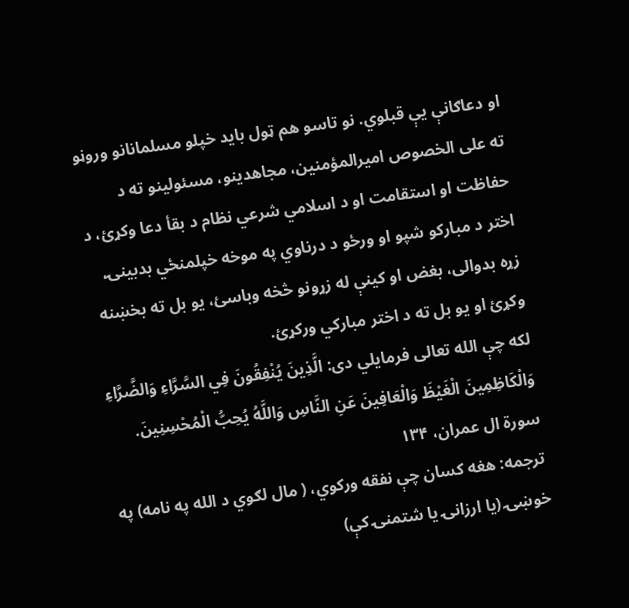او دعاګانې يې قبلوي. نو تاسو هم ټول باید خپلو مسلمانانو وروڼو ته علی الخصوص امیرالمؤمنین، مجاهدینو، مسئولینو ته د حفاظت او استقامت او د اسلامي شرعي نظام د بقأ دعا وکړئ، د اختر د مبارکو شپو او ورځو د درناوي په موخه خپلمنځي بدبینۍ، زړه بدوالی، بغض او کينې له زړونو څخه وباسئ، يو بل ته بخښنه وکړئ او يو بل ته د اختر مبارکي ورکړئ.
لکه چې الله تعالی فرمایلي دی: الَّذِينَ يُنْفِقُونَ فِي السَّرَّاءِ وَالضَّرَّاءِ وَالْكَاظِمِينَ الْغَيْظَ وَالْعَافِينَ عَنِ النَّاسِ وَاللَّهُ يُحِبُّ الْمُحْسِنِينَ. سورة ال عمران، ۱۳۴
ترجمه: هغه کسان چې نفقه ورکوي، ( مال لګوي د الله په نامه) په خوښۍ (یا ارزانۍ یا شتمنۍ کې)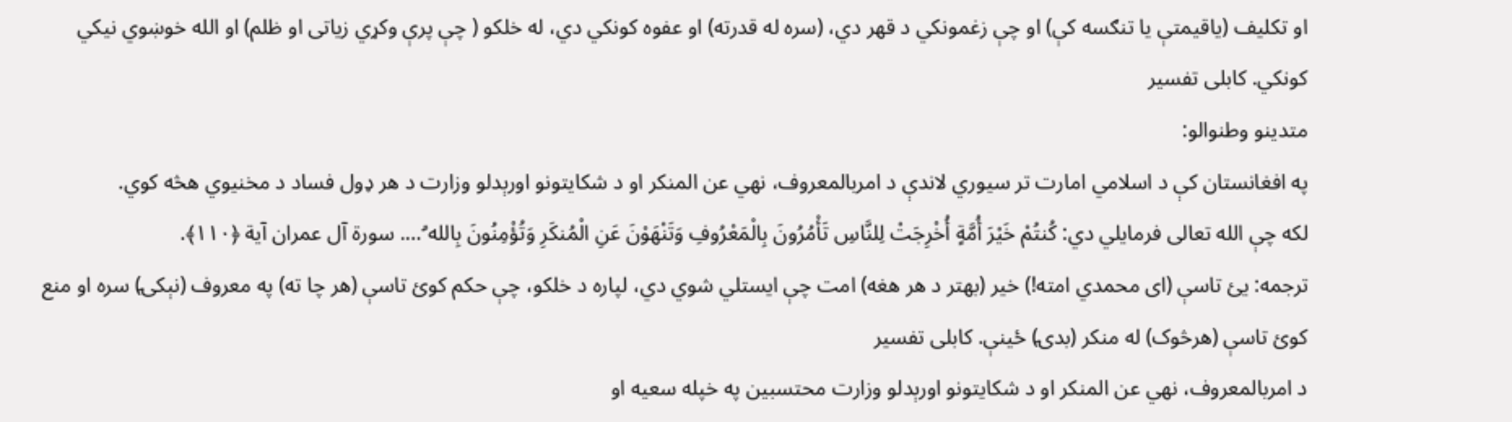او تکلیف (یاقیمتې یا تنګسه کې) او چې زغمونکي د قهر دي، (سره له قدرته) او عفوه کونکي دي، له خلکو ( چې پرې وکړي زیاتی او ظلم) او الله خوښوي نیکي کونکي. کابلی تفسیر
متدینو وطنوالو:
په افغانستان کې د اسلامي امارت تر سیوري لاندې د امربالمعروف، نهي عن المنکر او د شکایتونو اورېدلو وزارت د هر ډول فساد د مخنیوي هڅه کوي.
لکه چې الله تعالی فرمايلي دي: كُنتُمْ خَيْرَ أُمَّةٍ أُخْرِجَتْ لِلنَّاسِ تَأْمُرُونَ بِالْمَعْرُوفِ وَتَنْهَوْنَ عَنِ الْمُنكَرِ وَتُؤْمِنُونَ بِالله ۗ…. سورة آل عمران آية ﴿١١٠﴾.
ترجمه: يئ تاسې (ای محمدي امته!) خیر (بهتر د هر هغه) امت چې ایستلي شوي دي، لپاره د خلکو، چې حکم کوئ تاسې (هر چا ته) په معروف (نېکۍ) سره او منع کوئ تاسې (هرڅوک) له منکر (بدۍ) ځینې. کابلی تفسیر
د امربالمعروف، نهي عن المنکر او د شکایتونو اورېدلو وزارت محتسبین په خپله سعیه او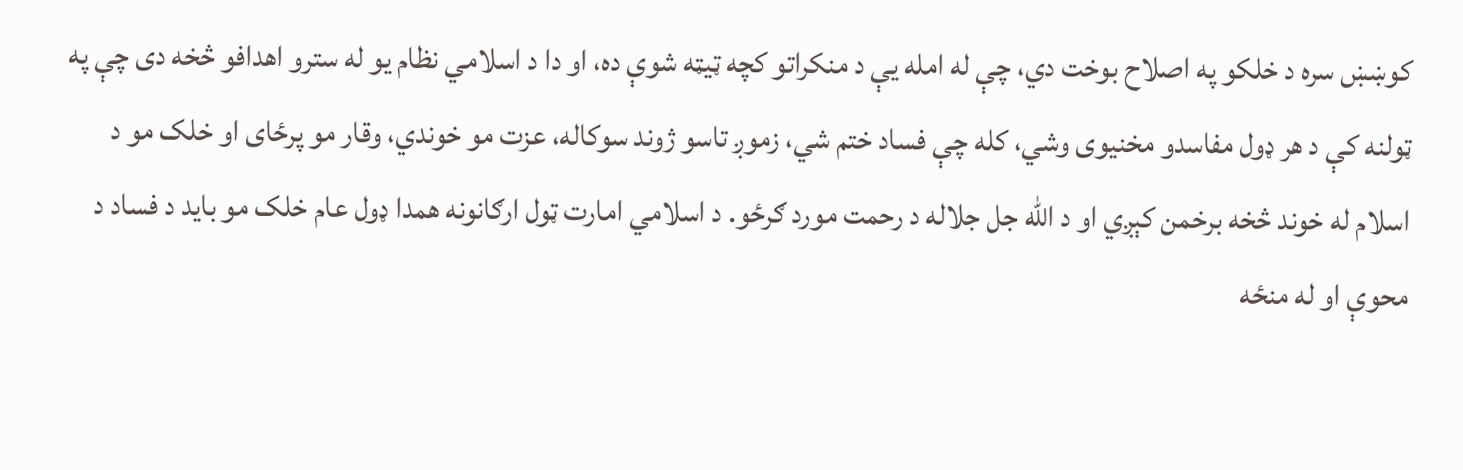کوښښ سره د خلکو په اصلاح بوخت دي، چې له امله یې د منکراتو کچه ټيټه شوې ده، او دا د اسلامي نظام یو له سترو اهدافو څخه دی چې په ټولنه کې د هر ډول مفاسدو مخنیوی وشي، کله چې فساد ختم شي، زموږ تاسو ژوند سوکاله، عزت مو خوندي، وقار مو پرځای او خلک مو د اسلام له خوند څخه برخمن کېږي او د الله جل جلاله د رحمت مورد ګرځو. د اسلامي امارت ټول ارګانونه همدا ډول عام خلک مو باید د فساد د محوې او له منځه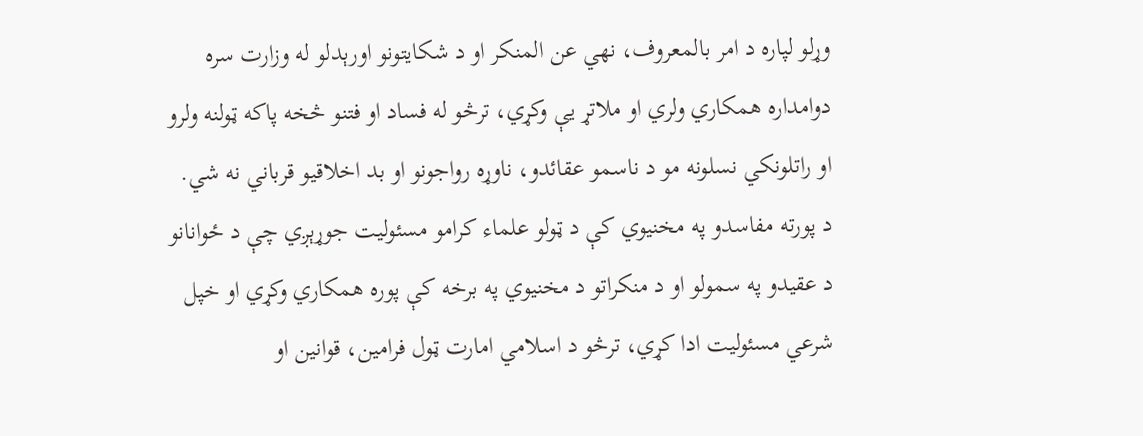وړلو لپاره د امر بالمعروف، نهي عن المنکر او د شکایتونو اورېدلو له وزارت سره دوامداره همکاري ولري او ملاتړ یې وکړي، ترڅو له فساد او فتنو څخه پاکه ټولنه ولرو او راتلونکي نسلونه مو د ناسمو عقائدو، ناوړه رواجونو او بد اخلاقیو قرباني نه شي.
د پورته مفاسدو په مخنیوي کې د ټولو علماء کرامو مسئولیت جوړېږي چې د ځوانانو د عقیدو په سمولو او د منکراتو د مخنیوي په برخه کې پوره همکاري وکړي او خپل شرعي مسئولیت ادا کړي، ترڅو د اسلامي امارت ټول فرامین، قوانین او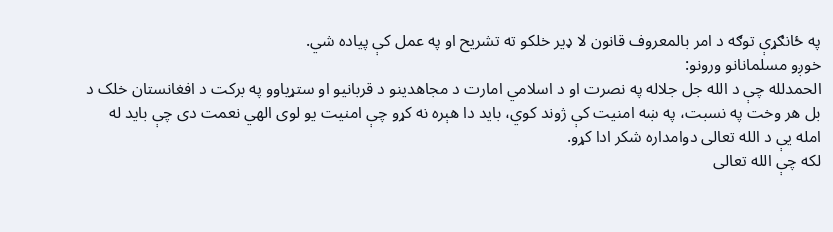په ځانګړې توګه د امر بالمعروف قانون لا ډير خلکو ته تشریح او په عمل کې پياده شي.
خوږو مسلمانانو ورونو:
الحمدلله چې د الله جل جلاله په نصرت او د اسلامي امارت د مجاهدینو د قربانیو او ستړیاوو په برکت د افغانستان خلک د بل هر وخت په نسبت، په ښه امنیت کې ژوند کوي، باید دا هېره نه کړو چې امنیت یو لوی الهي نعمت دی چې باید له امله یې د الله تعالی دوامداره شکر ادا کړو.
لکه چې الله تعالی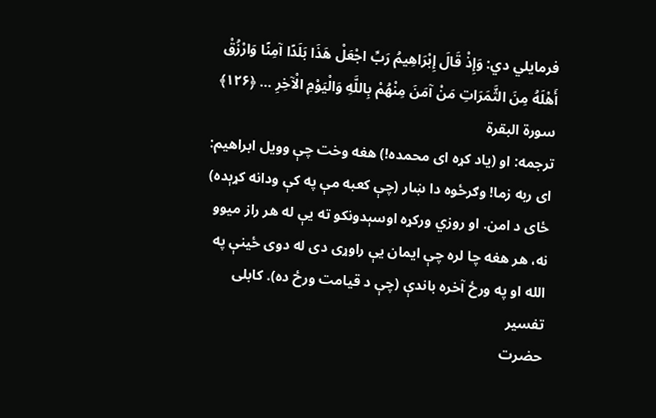فرمايلي دي: وَإِذْ قَالَ إِبْرَاهِيمُ رَبِّ اجْعَلْ هَذَا بَلَدًا آمِنًا وَارْزُقْ أَهْلَهُ مِنَ الثَّمَرَاتِ مَنْ آمَنَ مِنْهُمْ بِاللَّهِ وَالْيَوْمِ الْآخِرِ … ﴿۱۲۶﴾ سورة البقرة
ترجمه: او (یاد کړه ای محمده!) هغه وخت چې وویل ابراهیم: ای ربه زما! وګرځوه دا ښار (چې کعبه مې په کې ودانه کړېده) ځای د امن. او روزي ورکړه اوسېدونکو ته یې له هر راز میوو نه، هر هغه چا لره چې ایمان یې راوړی دی له دوی ځینې په الله او په ورځ آخره باندې (چې د قیامت ورځ ده). کابلی تفسیر
حضرت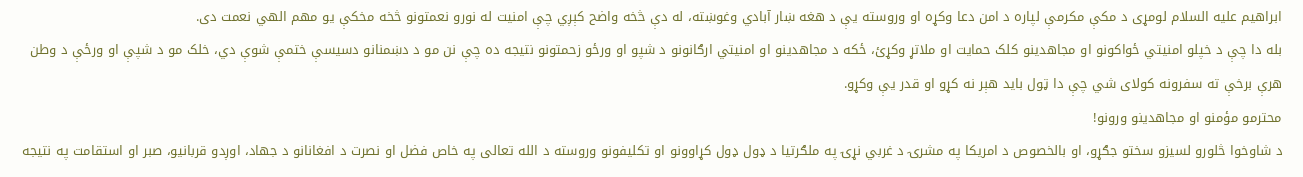ابراهیم عليه السلام لومړی د مکې مکرمې لپاره د امن دعا وکړه او وروسته یې د هغه ښار آبادي وغوښته، له دې څخه واضح کېږي چې امنیت له نورو نعمتونو څخه مخکې یو مهم الهي نعمت دی.
بله دا چې د خپلو امنیتي ځواکونو او مجاهدینو کلک حمایت او ملاتړ وکړئ، ځکه د مجاهدینو او امنیتي ارګانونو د شپو او ورځو زحمتونو نتیجه ده چې نن مو د دښمنانو دسیسې ختمې شوې دي، خلک مو د شپې او ورځې د وطن هرې برخې ته سفرونه کولای شي چې دا ټول باید هېر نه کړو او قدر یې وکړو.
محترمو مؤمنو او مجاهدینو ورونو!
د شاوخوا څلورو لسیزو سختو جګړو، او بالخصوص د امریکا په مشرۍ د غربي نړۍ په ملګرتیا د ډول ډول کړاوونو او تکلیفونو وروسته د الله تعالی په خاص فضل او نصرت د افغانانو د جهاد، اوږدو قربانیو، صبر او استقامت په نتیجه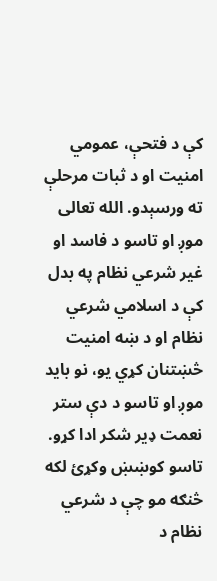کې د فتحې، عمومي امنیت او د ثبات مرحلې ته ورسېدو. الله تعالی موږ او تاسو د فاسد او غیر شرعي نظام په بدل کې د اسلامي شرعي نظام او د ښه امنیت څښتنان کړي یو، نو باید موږ او تاسو د دې ستر نعمت ډير شکر ادا کړو. تاسو کوښښ وکړئ لکه څنګه مو چې د شرعي نظام د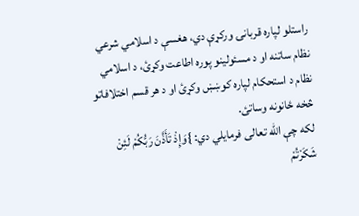راستلو لپاره قربانۍ ورکړې دي، هغسې د اسلامي شرعي نظام ساتنه او د مسئولینو پوره اطاعت وکړئ، د اسلامي نظام د استحکام لپاره کوښښ وکړئ او د هر قسم اختلافاتو څخه ځانونه وساتئ.
لکه چې الله تعالی فرمایلي دي: }وَإِذْ تَأَذَّنَ رَبُّكُمْ لَئِنْ شَكَرْتُمْ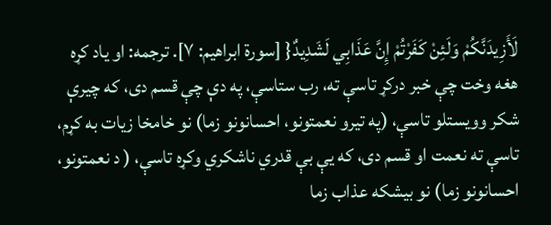لَأَزِيدَنَّكُمْ وَلَئِنْ كَفَرْتُمْ إِنَّ عَذَابِي لَشَدِيدٌ{ [سورة ابراهیم: ۷]. ترجمه: او یاد کړه هغه وخت چې خبر درکړ تاسې ته، رب ستاسې، په دې چې قسم دی، که چیرې شکر وویستلو تاسې، (په تیرو نعمتونو، احسانونو زما) نو خامخا زیات به کړم، تاسې ته نعمت او قسم دی، که یې بې قدري ناشکري وکړه تاسې، ( د نعمتونو، احسانونو زما) نو بیشکه عذاب زما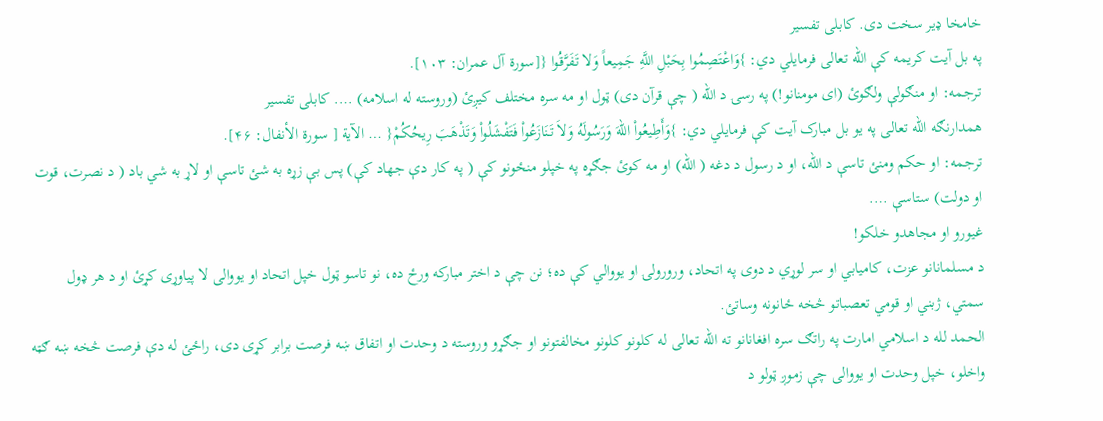خامخا ډیر سخت دی. کابلی تفسیر
په بل آیت کریمه کې الله تعالی فرمایلي دي: }وَاعْتَصِمُوا بِحَبْلِ اللَّهِ جَمِيعاً وَلا تَفَرَّقُوا {[سورة آل عمران: ۱۰۳].
ترجمه: او منګولې ولګوئ (ای مومنانو!) په رسۍ د الله ( چې قرآن دی) ټول او مه سره مختلف کیږئ (وروسته له اسلامه) …. کابلی تفسیر
همدارنګه الله تعالى په يو بل مبارک آیت کې فرمايلي دي: }وَأَطِيعُواْ اللّهَ وَرَسُولَهُ وَلاَ تَنَازَعُواْ فَتَفْشَلُواْ وَتَذْهَبَ رِيحُكُمْ{ … الآیة [ سورة الأنفال: ۴۶].
ترجمه: او حکم ومنئ تاسې د الله، او د رسول د دغه ( الله) او مه کوئ جګړه په خپلو منځونو کې ( په کار دې جهاد کې) پس بې زړه به شئ تاسې او لاړ به شي باد ( د نصرت، قوت او دولت) ستاسې ….
غيورو او مجاهدو خلکو!
د مسلمانانو عزت، کامیابي او سر لوړي د دوی په اتحاد، ورورولۍ او يووالي کې ده؛ نن چې د اختر مبارکه ورځ ده، نو تاسو ټول خپل اتحاد او یووالی لا پياوړی کړئ او د هر ډول سمتي، ژبني او قومي تعصباتو څخه ځانونه وساتئ.
الحمد لله د اسلامي امارت په راتګ سره افغانانو ته الله تعالی له کلونو کلونو مخالفتونو او جګړو وروسته د وحدت او اتفاق ښه فرصت برابر كړی دی، راځئ له دې فرصت څخه ښه ګټه واخلو، خپل وحدت او یووالی چې زموږ ټولو د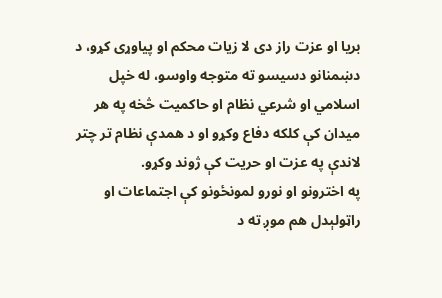بریا او عزت راز دی لا زیات محکم او پیاوړی کړو، د دښمنانو دسیسو ته متوجه واوسو، له خپل اسلامي او شرعي نظام او حاکمیت څخه په هر میدان کې کلکه دفاع وکړو او د همدې نظام تر چتر لاندې په عزت او حریت کې ژوند وکړو.
په اخترونو او نورو لمونځونو کې اجتماعات او راټولېدل هم موږ ته د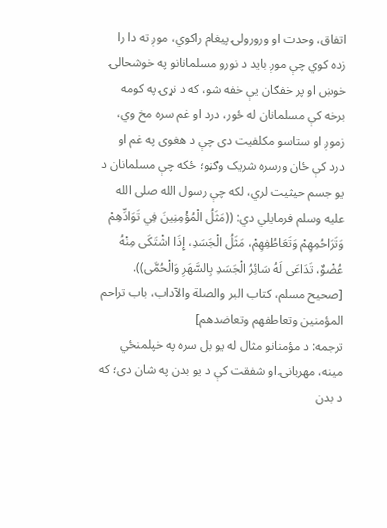اتفاق، وحدت او ورورولۍ پيغام راکوي، موږ ته دا را زده کوي چې موږ باید د نورو مسلمانانو په خوشحالۍ خوښ او پر خفګان یې خفه شو، که د نړۍ په کومه برخه کې مسلمانان له ځور، درد او غم سره مخ وي، زموږ او ستاسو مکلفیت دی چې د هغوی په غم او درد کې ځان ورسره شریک وګڼو؛ ځکه چې مسلمانان د يو جسم حیثیت لري، لکه چې رسول الله صلى الله عليه وسلم فرمایلي دي: ((مَثَلُ الْمُؤْمِنِينَ فِي تَوَادِّهِمْ وَتَرَاحُمِهِمْ وَتَعَاطُفِهِمْ، مَثَلُ الْجَسَدِ، إِذَا اشْتَكَى مِنْهُ عُضْوٌ، تَدَاعَى لَهُ سَائِرُ الْجَسَدِ بِالسَّهَرِ وَالْحُمَّى)). [صحیح مسلم، كتاب البر والصلة والآداب، باب تراحم المؤمنين وتعاطفهم وتعاضدهم]
ترجمه: د مؤمنانو مثال له یو بل سره په خپلمنځي مینه، مهربانۍ او شفقت کې د یو بدن په شان دی؛ که د بدن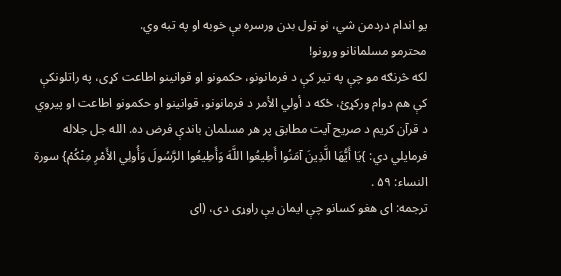یو اندام دردمن شي، نو ټول بدن ورسره بې خوبه او په تبه وي.
محترمو مسلمانانو ورونو!
لکه څرنګه مو چې په تیر کې د فرمانونو، حکمونو او قوانینو اطاعت کړی، په راتلونکې کې هم دوام ورکړئ، ځکه د أولي الأمر د فرمانونو، قوانینو او حکمونو اطاعت او پیروي د قرآن کریم د صریح آیت مطابق پر هر مسلمان باندې فرض ده. الله جل جلاله فرمايلي دي: }يَا أَيُّهَا الَّذِينَ آمَنُوا أَطِيعُوا اللَّهَ وَأَطِيعُوا الرَّسُولَ وَأُولِي الأَمْرِ مِنْكُمْ} سورة النساء: ۵۹ .
ترجمه: ای هغو کسانو چې ایمان یې راوړی دی، (ای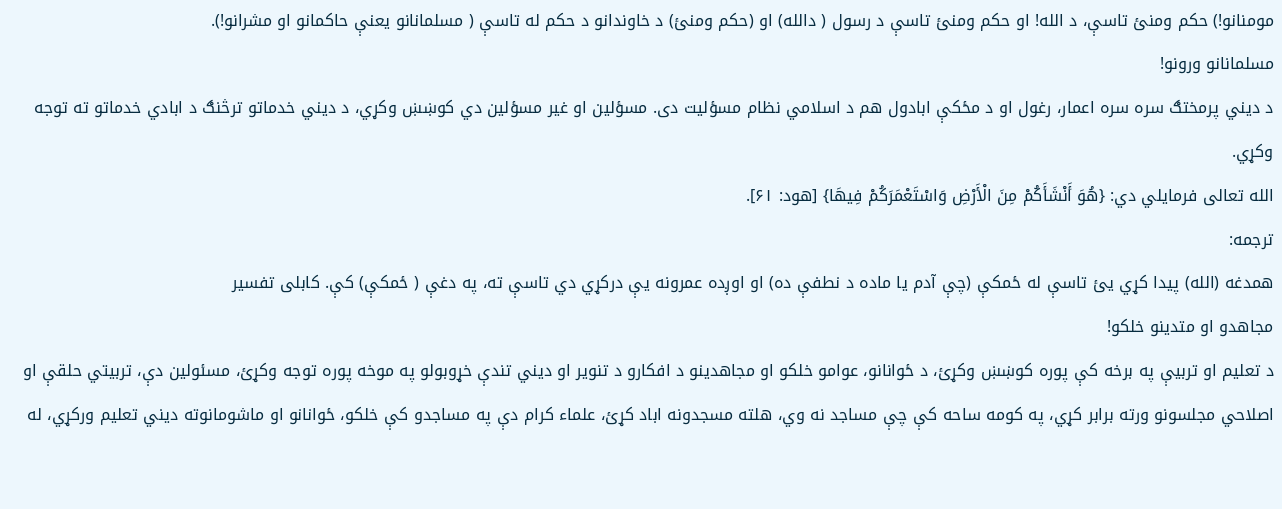مومنانو!) حکم ومنئ تاسې، د الله! او حکم ومنئ تاسې د رسول ( دالله) او (حکم ومنئ) د خاوندانو د حکم له تاسې ( مسلمانانو یعنې حاکمانو او مشرانو!).
مسلمانانو ورونو!
د دیني پرمختګ سره سره اعمار، رغول او د مځکې ابادول هم د اسلامي نظام مسؤلیت دی. مسؤلین او غیر مسؤلین دي کوښښ وکړي، د دیني خدماتو ترڅنګ د ابادي خدماتو ته توجه وکړي.
الله تعالی فرمایلي دي: {هُوَ أَنْشَأَكُمْ مِنَ الْأَرْضِ وَاسْتَعْمَرَكُمْ فِيهَا} [هود: ۶۱].
ترجمه:
همدغه (الله) پیدا کړي یئ تاسې له ځمکې (چې آدم یا ماده د نطفې ده) او اوږده عمرونه یې درکړي دي تاسې ته، په دغې ( ځمکې) کې. کابلی تفسیر
مجاهدو او متدینو خلکو!
د تعلیم او تربیې په برخه کې پوره کوښښ وکړئ، د ځوانانو، عوامو خلکو او مجاهدینو د افکارو د تنویر او دیني تندې خړوبولو په موخه پوره توجه وکړئ، مسئولین دې، تربیتي حلقې او اصلاحي مجلسونو ورته برابر کړي، په کومه ساحه کې چې مساجد نه وي، هلته مسجدونه اباد کړئ، علماء کرام دې په مساجدو کې خلکو، ځوانانو او ماشومانوته دیني تعلیم ورکړي، له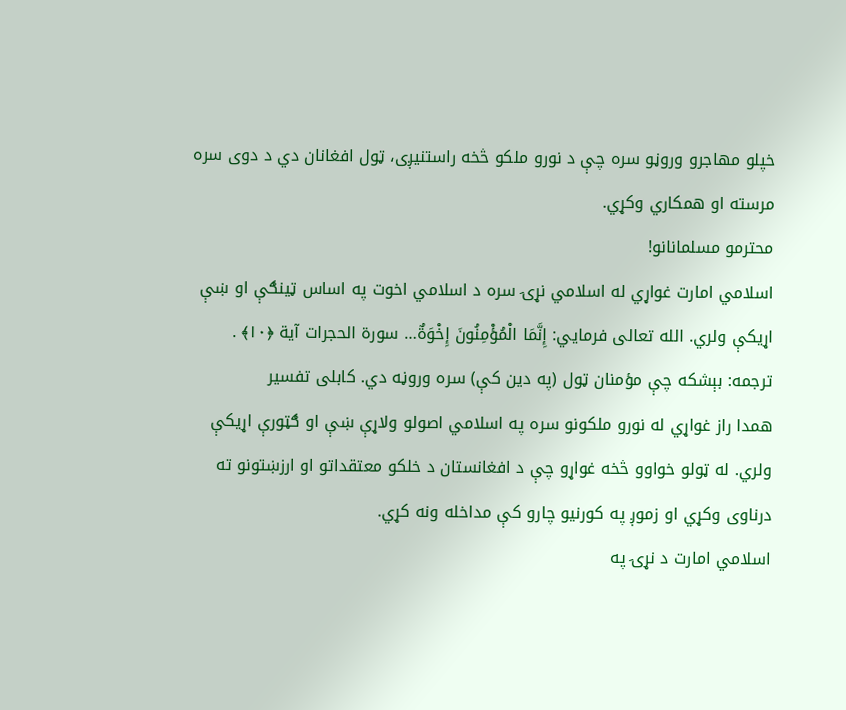خپلو مهاجرو وروڼو سره چې د نورو ملکو څخه راستنیږی، ټول افغانان دي د دوی سره مرسته او همکاري وکړي.
محترمو مسلمانانو!
اسلامي امارت غواړي له اسلامي نړۍ سره د اسلامي اخوت په اساس ټينګې او ښې اړیکې ولري. الله تعالی فرمايي: إِنَّمَا الْمُؤْمِنُونَ إِخْوَةٌ… سورة الحجرات آیة ﴿١٠﴾ .
ترجمه: بېشکه چې مؤمنان ټول (په دین کې) سره وروڼه دي. کابلی تفسیر
همدا راز غواړي له نورو ملکونو سره په اسلامي اصولو ولاړې ښې او ګټورې اړیکې ولري. له ټولو خواوو څخه غواړو چې د افغانستان د خلکو معتقداتو او ارزښتونو ته درناوی وکړي او زموږ په کورنیو چارو کې مداخله ونه کړي.
اسلامي امارت د نړۍ په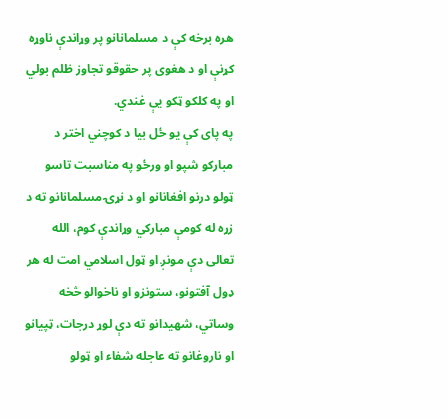هره برخه کې د مسلمانانو پر وړاندې ناوړه کړنې او د هغوی پر حقوقو تجاوز ظلم بولي او په کلکو ټکو یې غندي.
په پای کې یو ځل بیا د کوچني اختر د مبارکو شپو او ورځو په مناسبت تاسو ټولو درنو افغانانو او د نړۍ مسلمانانو ته د زړه له کومې مبارکي وړاندې کوم، الله تعالی دې مونږ او ټول اسلامي امت له هر ډول آفتونو، ستونزو او ناخوالو څخه وساتي، شهیدانو ته دې لوړ درجات، ټپیانو او ناروغانو ته عاجله شفاء او ټولو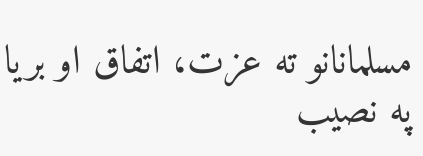مسلمانانو ته عزت، اتفاق او بریا په نصیب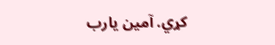کړي. آمین یارب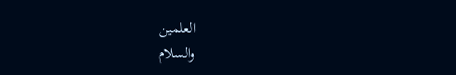العلمین
والسلام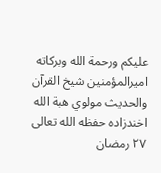علیکم ورحمة الله وبرکاته
امیرالمؤمنین شیخ القرآن والحدیث مولوي هبة الله اخندزاده حفظه الله تعالی
۲۷ رمضان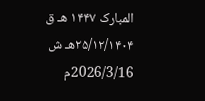المبارک ۱۴۴۷ هـ ق
۲۵/۱۲/۱۴۰۴هـ ش 2026/3/16م